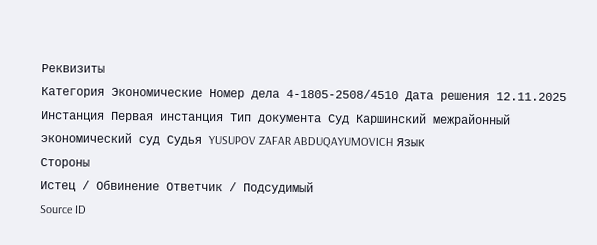Реквизиты
Категория Экономические Номер дела 4-1805-2508/4510 Дата решения 12.11.2025 Инстанция Первая инстанция Тип документа Суд Каршинский межрайонный экономический суд Судья YUSUPOV ZAFAR ABDUQAYUMOVICH Язык
Стороны
Истец / Обвинение Ответчик / Подсудимый
Source ID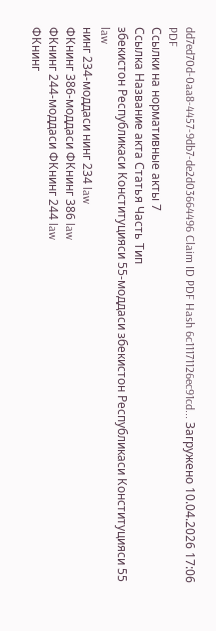dd7ed70d-0aa8-4457-9db7-de2d03664496 Claim ID PDF Hash 6c11171126ec91cd... Загружено 10.04.2026 17:06 PDF
Ссылки на нормативные акты 7
Ссылка Название акта Статья Часть Тип
збекистон Республикаси Конституцияси 55-моддаси збекистон Республикаси Конституцияси 55 law
нинг 234-моддаси нинг 234 law
ФКнинг 386-моддаси ФКнинг 386 law
ФКнинг 244-моддаси ФКнинг 244 law
ФКнинг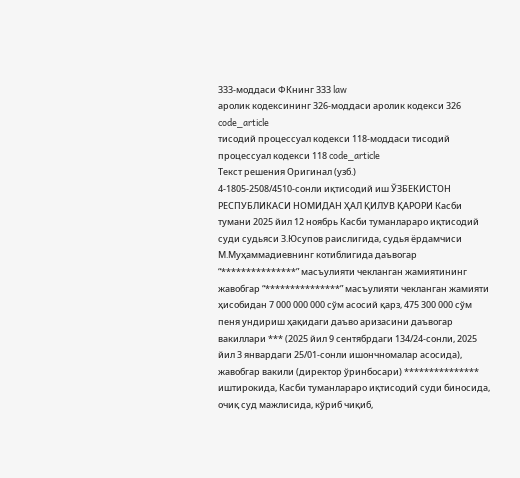333-моддаси ФКнинг 333 law
аролик кодексининг 326-моддаси аролик кодекси 326 code_article
тисодий процессуал кодекси 118-моддаси тисодий процессуал кодекси 118 code_article
Текст решения Оригинал (узб.)
4-1805-2508/4510-сонли иқтисодий иш ЎЗБЕКИСТОН РЕСПУБЛИКАСИ НОМИДАН ҲАЛ ҚИЛУВ ҚАРОРИ Касби тумани 2025 йил 12 ноябрь Касби туманлараро иқтисодий суди судьяси З.Юсупов раислигида, судья ёрдамчиси М.Муҳаммадиевнинг котиблигида даъвогар “***************” масъулияти чекланган жамиятининг жавобгар “***************” масъулияти чекланган жамияти ҳисобидан 7 000 000 000 сўм асосий қарз, 475 300 000 сўм пеня ундириш ҳақидаги даъво аризасини даъвогар вакиллари *** (2025 йил 9 сентябрдаги 134/24-сонли, 2025 йил 3 январдаги 25/01-сонли ишончномалар асосида), жавобгар вакили (директор ўринбосари) *************** иштирокида, Касби туманлараро иқтисодий суди биносида, очиқ суд мажлисида, кўриб чиқиб,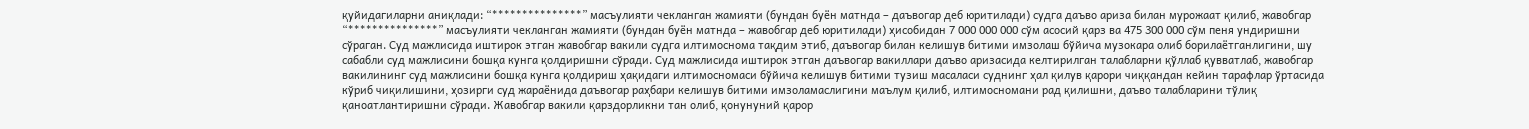қуйидагиларни аниқлади: “***************” масъулияти чекланган жамияти (бундан буён матнда – даъвогар деб юритилади) судга даъво ариза билан мурожаат қилиб, жавобгар “***************” масъулияти чекланган жамияти (бундан буён матнда – жавобгар деб юритилади) ҳисобидан 7 000 000 000 сўм асосий қарз ва 475 300 000 сўм пеня ундиришни сўраган. Суд мажлисида иштирок этган жавобгар вакили судга илтимоснома тақдим этиб, даъвогар билан келишув битими имзолаш бўйича музокара олиб борилаётганлигини, шу сабабли суд мажлисини бошқа кунга қолдиришни сўради. Суд мажлисида иштирок этган даъвогар вакиллари даъво аризасида келтирилган талабларни қўллаб қувватлаб, жавобгар вакилининг суд мажлисини бошқа кунга қолдириш ҳақидаги илтимосномаси бўйича келишув битими тузиш масаласи суднинг ҳал қилув қарори чиққандан кейин тарафлар ўртасида кўриб чиқилишини, ҳозирги суд жараёнида даъвогар раҳбари келишув битими имзоламаслигини маълум қилиб, илтимосномани рад қилишни, даъво талабларини тўлиқ қаноатлантиришни сўради. Жавобгар вакили қарздорликни тан олиб, қонунуний қарор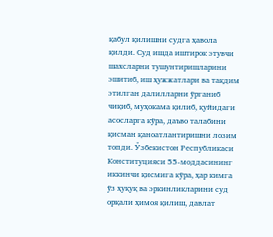қабул қилишни судга ҳавола қилди. Суд ишда иштирок этувчи шахсларни тушунтиришларини эшитиб, иш ҳужжатлари ва тақдим этилган далилларни ўрганиб чиқиб, муҳокама қилиб, қуйидаги асосларга кўра, даъво талабини қисман қаноатлантиришни лозим топди. Ўзбекистон Республикаси Конституцияси 55-моддасининг иккинчи қисмига кўра, ҳар кимга ўз ҳуқуқ ва эркинликларини суд орқали ҳимоя қилиш, давлат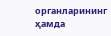органларининг ҳамда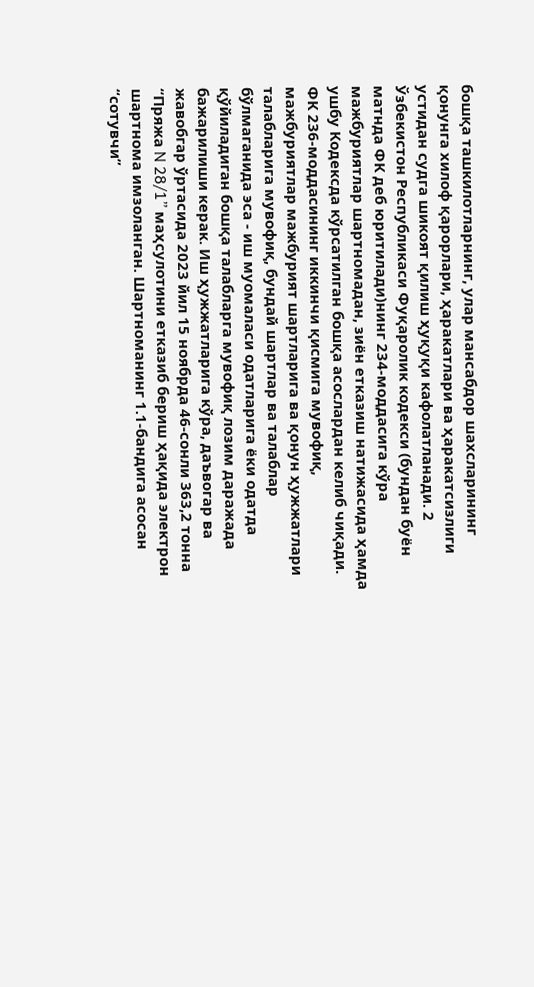бошқа ташкилотларнинг, улар мансабдор шахсларининг қонунга хилоф қарорлари, ҳаракатлари ва ҳаракатсизлиги устидан судга шикоят қилиш ҳуқуқи кафолатланади. 2 Ўзбекистон Республикаси Фуқаролик кодекси (бундан буён матнда ФК деб юритилади)нинг 234-моддасига кўра мажбуриятлар шартномадан, зиён етказиш натижасида ҳамда ушбу Кодексда кўрсатилган бошқа асослардан келиб чиқади. ФК 236-моддасининг иккинчи қисмига мувофиқ, мажбуриятлар мажбурият шартларига ва қонун ҳужжатлари талабларига мувофиқ, бундай шартлар ва талаблар бўлмаганида эса - иш муомаласи одатларига ёки одатда қўйиладиган бошқа талабларга мувофиқ лозим даражада бажарилиши керак. Иш ҳужжатларига кўра, даъвогар ва жавобгар ўртасида 2023 йил 15 ноябрда 46-сонли 363,2 тонна “Пряжа N 28/1” маҳсулотини етказиб бериш ҳақида электрон шартнома имзоланган. Шартноманинг 1.1-бандига асосан “сотувчи”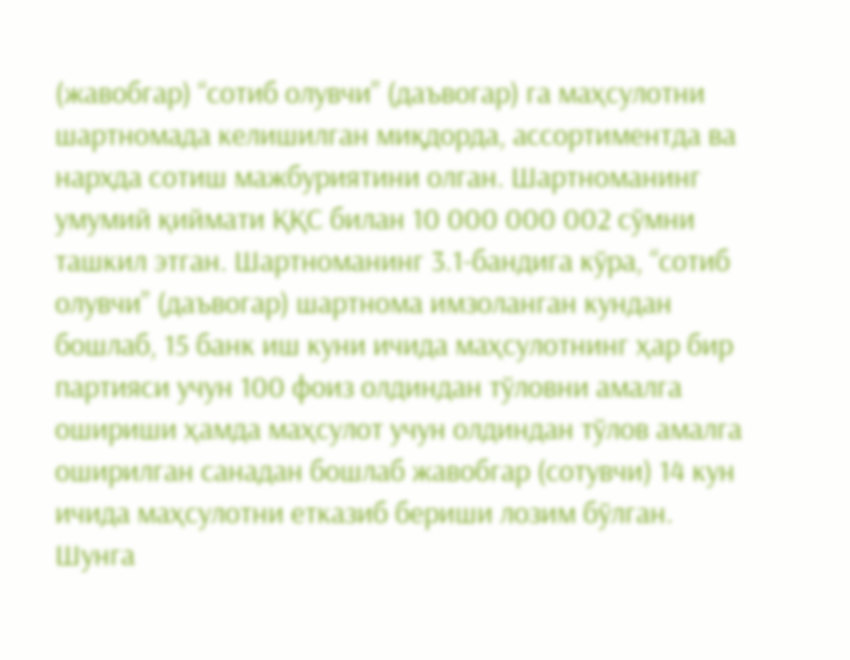(жавобгар) “сотиб олувчи” (даъвогар) га маҳсулотни шартномада келишилган миқдорда, ассортиментда ва нархда сотиш мажбуриятини олган. Шартноманинг умумий қиймати ҚҚС билан 10 000 000 002 сўмни ташкил этган. Шартноманинг 3.1-бандига кўра, “сотиб олувчи” (даъвогар) шартнома имзоланган кундан бошлаб, 15 банк иш куни ичида маҳсулотнинг ҳар бир партияси учун 100 фоиз олдиндан тўловни амалга ошириши ҳамда маҳсулот учун олдиндан тўлов амалга оширилган санадан бошлаб жавобгар (сотувчи) 14 кун ичида маҳсулотни етказиб бериши лозим бўлган. Шунга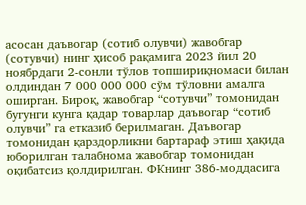асосан даъвогар (сотиб олувчи) жавобгар (сотувчи) нинг ҳисоб рақамига 2023 йил 20 ноябрдаги 2-сонли тўлов топшириқномаси билан олдиндан 7 000 000 000 сўм тўловни амалга оширган. Бироқ, жавобгар “сотувчи” томонидан бугунги кунга қадар товарлар даъвогар “сотиб олувчи” га етказиб берилмаган. Даъвогар томонидан қарздорликни бартараф этиш ҳақида юборилган талабнома жавобгар томонидан оқибатсиз қолдирилган. ФКнинг 386-моддасига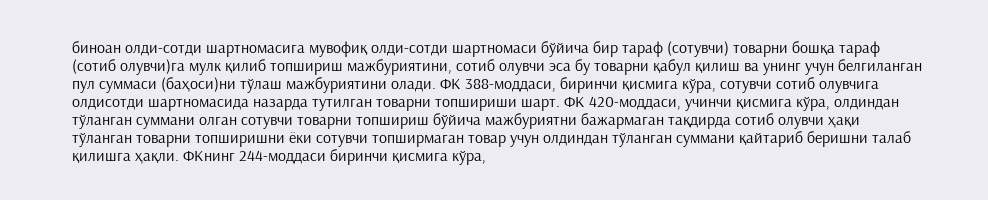биноан олди-сотди шартномасига мувофиқ олди-сотди шартномаси бўйича бир тараф (сотувчи) товарни бошқа тараф (сотиб олувчи)га мулк қилиб топшириш мажбуриятини, сотиб олувчи эса бу товарни қабул қилиш ва унинг учун белгиланган пул суммаси (баҳоси)ни тўлаш мажбуриятини олади. ФК 388-моддаси, биринчи қисмига кўра, сотувчи сотиб олувчига олдисотди шартномасида назарда тутилган товарни топшириши шарт. ФК 420-моддаси, учинчи қисмига кўра, олдиндан тўланган суммани олган сотувчи товарни топшириш бўйича мажбуриятни бажармаган тақдирда сотиб олувчи ҳақи тўланган товарни топширишни ёки сотувчи топширмаган товар учун олдиндан тўланган суммани қайтариб беришни талаб қилишга ҳақли. ФКнинг 244-моддаси биринчи қисмига кўра,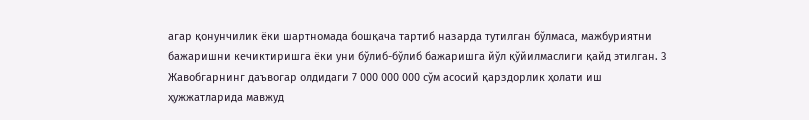агар қонунчилик ёки шартномада бошқача тартиб назарда тутилган бўлмаса, мажбуриятни бажаришни кечиктиришга ёки уни бўлиб-бўлиб бажаришга йўл қўйилмаслиги қайд этилган. 3 Жавобгарнинг даъвогар олдидаги 7 000 000 000 сўм асосий қарздорлик ҳолати иш ҳужжатларида мавжуд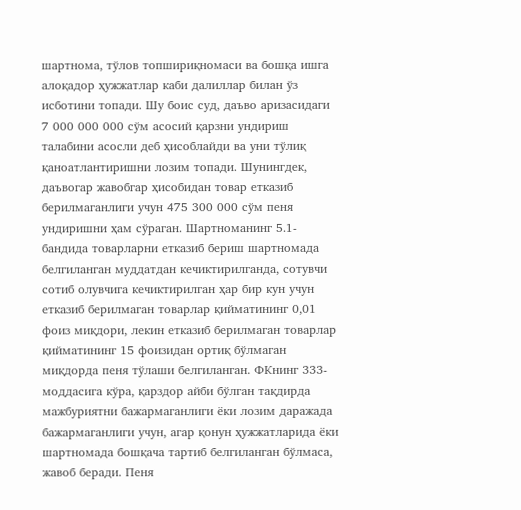шартнома, тўлов топшириқномаси ва бошқа ишга алоқадор ҳужжатлар каби далиллар билан ўз исботини топади. Шу боис суд, даъво аризасидаги 7 000 000 000 сўм асосий қарзни ундириш талабини асосли деб ҳисоблайди ва уни тўлиқ қаноатлантиришни лозим топади. Шунингдек, даъвогар жавобгар ҳисобидан товар етказиб берилмаганлиги учун 475 300 000 сўм пеня ундиришни ҳам сўраган. Шартноманинг 5.1-бандида товарларни етказиб бериш шартномада белгиланган муддатдан кечиктирилганда, сотувчи сотиб олувчига кечиктирилган ҳар бир кун учун етказиб берилмаган товарлар қийматининг 0,01 фоиз миқдори, лекин етказиб берилмаган товарлар қийматининг 15 фоизидан ортиқ бўлмаган миқдорда пеня тўлаши белгиланган. ФКнинг 333-моддасига кўра, қарздор айби бўлган тақдирда мажбуриятни бажармаганлиги ёки лозим даражада бажармаганлиги учун, агар қонун ҳужжатларида ёки шартномада бошқача тартиб белгиланган бўлмаса, жавоб беради. Пеня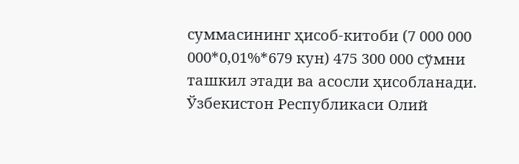суммасининг ҳисоб-китоби (7 000 000 000*0,01%*679 кун) 475 300 000 сўмни ташкил этади ва асосли ҳисобланади. Ўзбекистон Республикаси Олий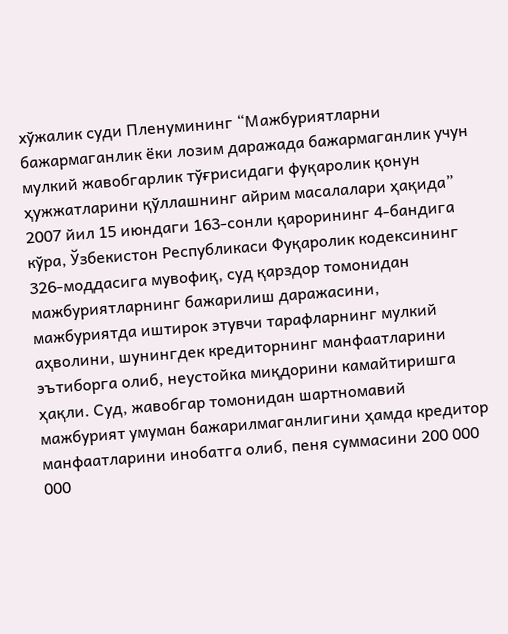хўжалик суди Пленумининг “Мажбуриятларни бажармаганлик ёки лозим даражада бажармаганлик учун мулкий жавобгарлик тўғрисидаги фуқаролик қонун ҳужжатларини қўллашнинг айрим масалалари ҳақида” 2007 йил 15 июндаги 163-сонли қарорининг 4-бандига кўра, Ўзбекистон Республикаси Фуқаролик кодексининг 326-моддасига мувофиқ, суд қарздор томонидан мажбуриятларнинг бажарилиш даражасини, мажбуриятда иштирок этувчи тарафларнинг мулкий аҳволини, шунингдек кредиторнинг манфаатларини эътиборга олиб, неустойка миқдорини камайтиришга ҳақли. Суд, жавобгар томонидан шартномавий мажбурият умуман бажарилмаганлигини ҳамда кредитор манфаатларини инобатга олиб, пеня суммасини 200 000 000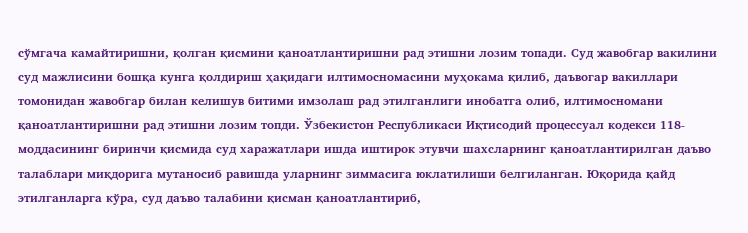сўмгача камайтиришни, қолган қисмини қаноатлантиришни рад этишни лозим топади. Суд жавобгар вакилини суд мажлисини бошқа кунга қолдириш ҳақидаги илтимосномасини муҳокама қилиб, даъвогар вакиллари томонидан жавобгар билан келишув битими имзолаш рад этилганлиги инобатга олиб, илтимосномани қаноатлантиришни рад этишни лозим топди. Ўзбекистон Республикаси Иқтисодий процессуал кодекси 118-моддасининг биринчи қисмида суд харажатлари ишда иштирок этувчи шахсларнинг қаноатлантирилган даъво талаблари миқдорига мутаносиб равишда уларнинг зиммасига юклатилиши белгиланган. Юқорида қайд этилганларга кўра, суд даъво талабини қисман қаноатлантириб,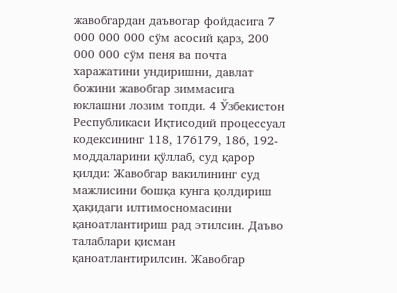жавобгардан даъвогар фойдасига 7 000 000 000 сўм асосий қарз, 200 000 000 сўм пеня ва почта харажатини ундиришни, давлат божини жавобгар зиммасига юклашни лозим топди. 4 Ўзбекистон Республикаси Иқтисодий процессуал кодексининг 118, 176179, 186, 192-моддаларини қўллаб, суд қарор қилди: Жавобгар вакилининг суд мажлисини бошқа кунга қолдириш ҳақидаги илтимосномасини қаноатлантириш рад этилсин. Даъво талаблари қисман қаноатлантирилсин. Жавобгар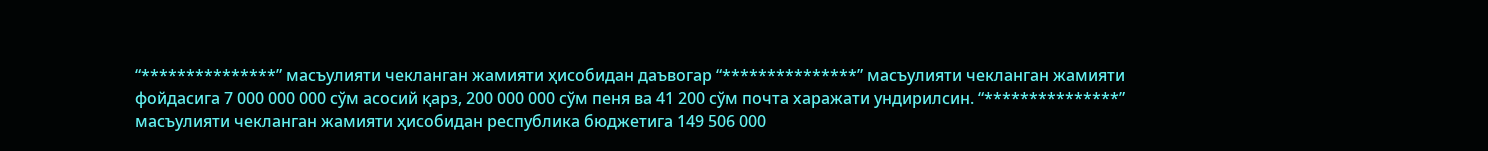“***************” масъулияти чекланган жамияти ҳисобидан даъвогар “***************” масъулияти чекланган жамияти фойдасига 7 000 000 000 сўм асосий қарз, 200 000 000 сўм пеня ва 41 200 сўм почта харажати ундирилсин. “***************” масъулияти чекланган жамияти ҳисобидан республика бюджетига 149 506 000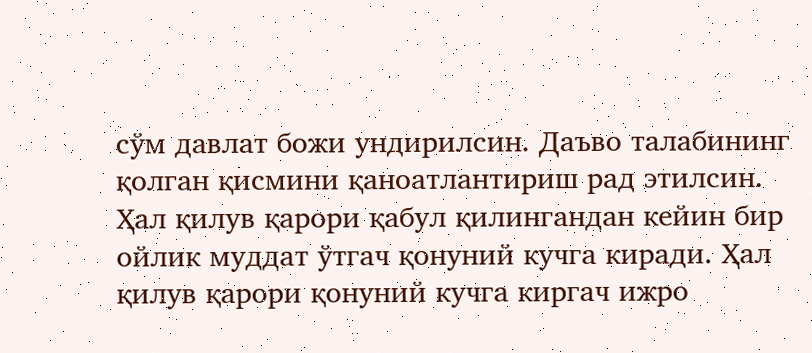сўм давлат божи ундирилсин. Даъво талабининг қолган қисмини қаноатлантириш рад этилсин. Ҳал қилув қарори қабул қилингандан кейин бир ойлик муддат ўтгач қонуний кучга киради. Ҳал қилув қарори қонуний кучга киргач ижро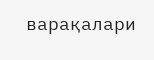варақалари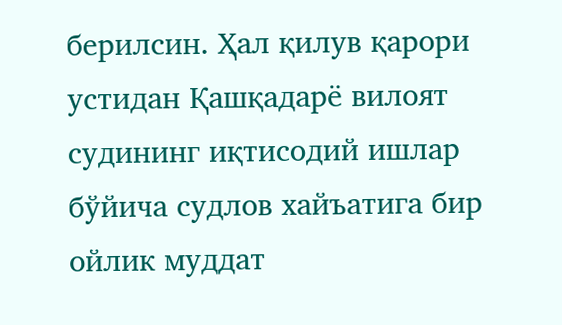берилсин. Ҳал қилув қарори устидан Қашқадарё вилоят судининг иқтисодий ишлар бўйича судлов хайъатига бир ойлик муддат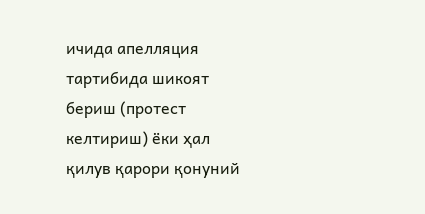ичида апелляция тартибида шикоят бериш (протест келтириш) ёки ҳал қилув қарори қонуний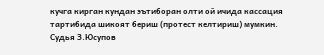кучга кирган кундан эътиборан олти ой ичида кассация тартибида шикоят бериш (протест келтириш) мумкин. Судья З.Юсупов